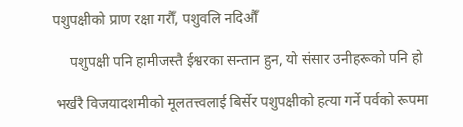पशुपक्षीको प्राण रक्षा गरौँ, पशुवलि नदिऔँ

     पशुपक्षी पनि हामीजस्तै ईश्वरका सन्तान हुन, यो संसार उनीहरूको पनि हो

 भर्खरै विजयादशमीको मूलतत्त्वलाई बिर्सेर पशुपक्षीको हत्या गर्ने पर्वको रूपमा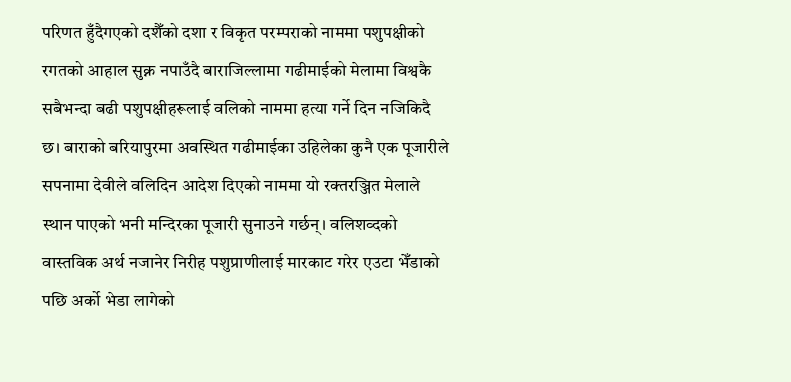परिणत हुँदैगएको दशैँको दशा र विकृत परम्पराको नाममा पशुपक्षीको रगतको आहाल सुक्न नपाउँदै बाराजिल्लामा गढीमाईको मेलामा विश्वकै सबैभन्दा बढी पशुपक्षीहरूलाई वलिको नाममा हत्या गर्ने दिन नजिकिदै छ। बाराको बरियापुरमा अवस्थित गढीमाईका उहिलेका कुनै एक पूजारीले सपनामा देवीले वलिदिन आदेश दिएको नाममा यो रक्तरञ्जित मेलाले स्थान पाएको भनी मन्दिरका पूजारी सुनाउने गर्छन्। वलिशव्दको वास्तविक अर्थ नजानेर निरीह पशुप्राणीलाई मारकाट गरेर एउटा भेँडाको पछि अर्को भेडा लागेको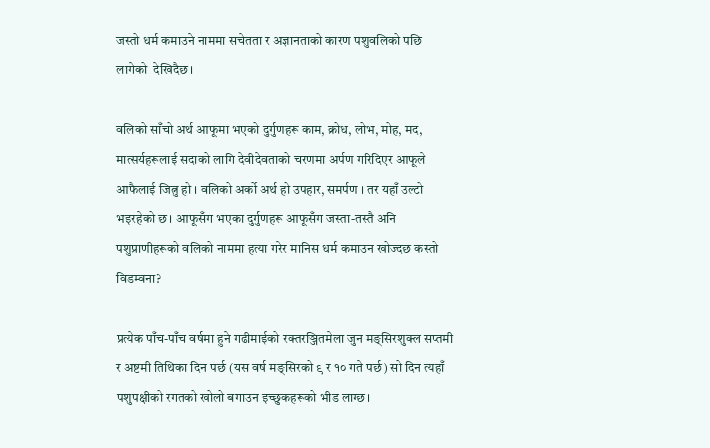जस्तो धर्म कमाउने नाममा सचेतता र अज्ञानताको कारण पशुवलिको पछि लागेको  देखिदैछ।

वलिको साँचो अर्थ आफूमा भएको दुर्गुणहरू काम, क्रोध, लोभ, मोह, मद, मात्सर्यहरूलाई सदाको लागि देवीदेवताको चरणमा अर्पण गरिदिएर आफूले आफैलाई जित्नु हो । वलिको अर्को अर्थ हो उपहार, समर्पण । तर यहाँ उल्टो भइरहेको छ। आफूसँग भएका दुर्गुणहरू आफूसँग जस्ता-तस्तै अनि पशुप्राणीहरूको वलिको नाममा हत्या गरेर मानिस धर्म कमाउन खोज्दछ कस्तो विडम्वना?

प्रत्येक पाँच-पाँच वर्षमा हुने गढीमाईको रक्तरञ्जितमेला जुन मङ्सिरशुक्ल सप्तमी र अष्टमी तिथिका दिन पर्छ (यस वर्ष मङ्सिरको ९ र १० गते पर्छ) सो दिन त्यहाँ  पशुपक्षीको रगतको खोलो बगाउन इच्छुकहरूको भीड लाग्छ।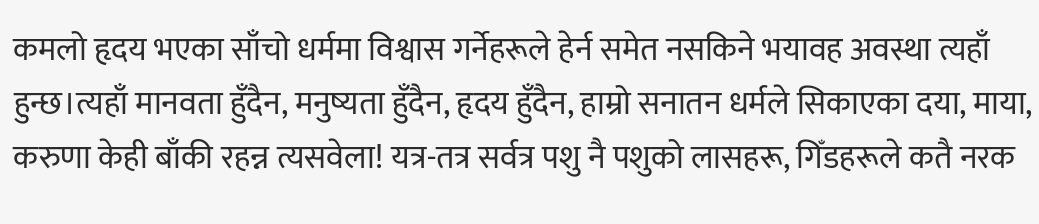कमलो हृदय भएका साँचो धर्ममा विश्वास गर्नेहरूले हेर्न समेत नसकिने भयावह अवस्था त्यहाँ हुन्छ।त्यहाँ मानवता हुँदैन, मनुष्यता हुँदैन, हृदय हुँदैन, हाम्रो सनातन धर्मले सिकाएका दया, माया, करुणा केही बाँकी रहन्न त्यसवेला! यत्र-तत्र सर्वत्र पशु नै पशुको लासहरू, गिँडहरूले कतै नरक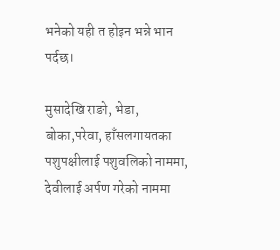भनेको यही त होइन भन्ने भान पर्दछ।

मुसादेखि राङो, भेडा, बोका,परेवा, हाँसलगायतका पशुपक्षीलाई पशुवलिको नाममा, देवीलाई अर्पण गरेको नाममा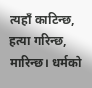त्यहाँ काटिन्छ, हत्या गरिन्छ, मारिन्छ। धर्मको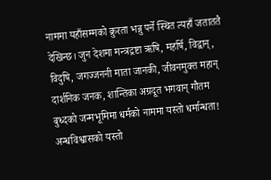नाममा यहाँसम्मको क्रुरता भन्नु पर्ने स्थित त्यहाँ जताततै देखिन्छ। जुन देशमा मन्त्रद्रष्टा ऋषि, महर्षि, विद्वान्, विदुषि, जगज्जननी माता जानकी, जीवनमुक्त महान् दार्शनिक जनक, शान्तिका अग्रदूत भगवान् गौतम बुध्दको जन्मभूमिमा धर्मको नाममा यस्तो धर्मान्धता! अन्धविश्वासको यस्तो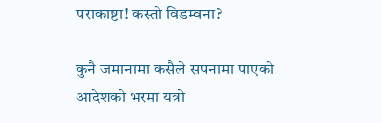पराकाष्टा! कस्तो विडम्वना?

कुनै जमानामा कसैले सपनामा पाएको आदेशको भरमा यत्रो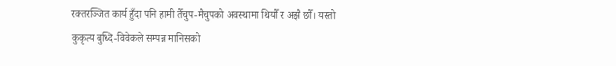रक्तरञ्जित कार्य हुँदा पनि हामी तैँचुप-मैचुपको अवस्थामा थियौँ र अझै छौँ। यस्तो कुकृत्य बुध्दि-विवेकले सम्पन्न मानिसको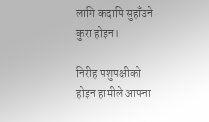लागि कदापि सुहाँउने कुरा होइन।

निरीह पशुपक्षीको होइन हामीले आफ्ना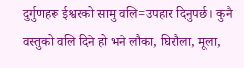दुर्गुणहरू ईश्वरको सामु वलि=उपहार दिनुपर्छ। कुनै वस्तुको वलि दिने हो भने लौका, घिरौला, मूला,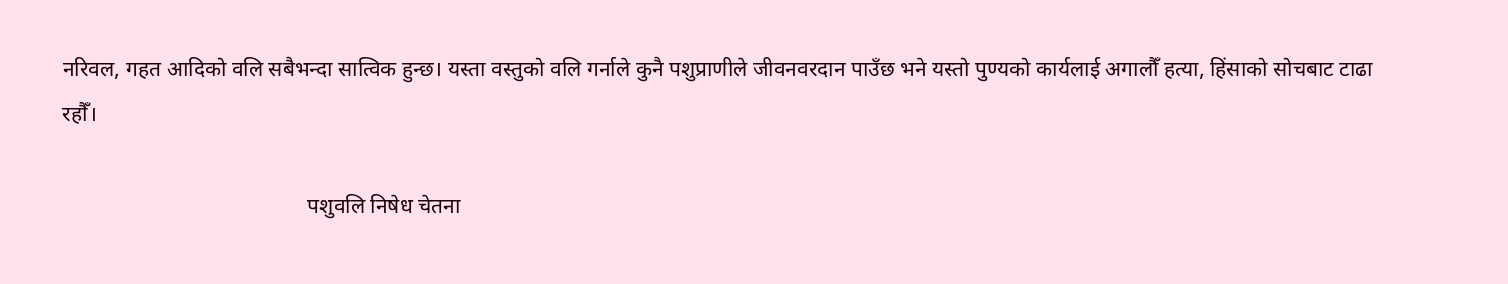नरिवल, गहत आदिको वलि सबैभन्दा सात्विक हुन्छ। यस्ता वस्तुको वलि गर्नाले कुनै पशुप्राणीले जीवनवरदान पाउँछ भने यस्तो पुण्यको कार्यलाई अगालौँ हत्या, हिंसाको सोचबाट टाढा रहौँ।

                                             पशुवलि निषेध चेतना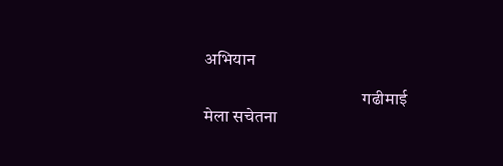अभियान

                                             गढीमाई मेला सचेतना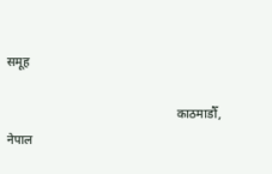समूह

                                                      काठमाडौँ, नेपाल